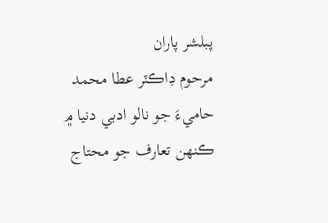پبلشر پاران
مرحوم ڊاڪٽر عطا محمد حاميءَ جو نالو ادبي دنيا ۾
ڪنهن تعارف جو محتاج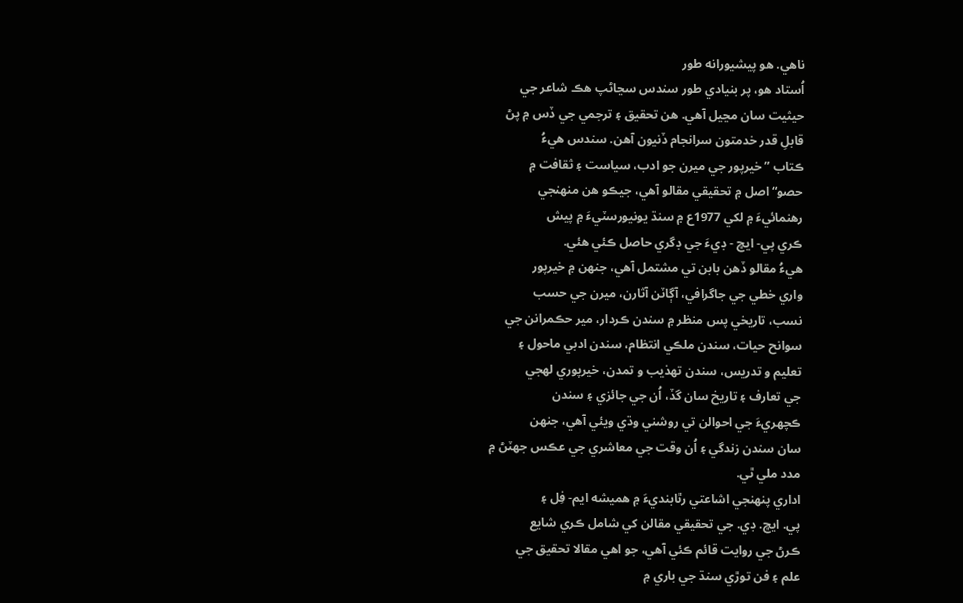ناهي. هو پيشيورانه طور
اُستاد هو، پر بنيادي طور سندس سڃاڻپ هڪ شاعر جي
حيثيت سان مڃيل آهي. هن تحقيق ۽ ترجمي جي ڏس ۾ پڻ
قابلِ قدر خدمتون سرانجام ڏنيون آهن. سندس هيءُ
ڪتاب ”خيرپور جي ميرن جو ادب، سياست ۽ ثقافت ۾
حصو“ اصل ۾ تحقيقي مقالو آهي، جيڪو هن منهنجي
رهنمائيءَ ۾ لکي 1977ع ۾ سنڌ يونيورسٽيءَ ۾ پيش
ڪري پي- ايڇ - ڊيءَ جي ڊگري حاصل ڪئي هئي.
هيءُ مقالو ڏهن بابن تي مشتمل آهي، جنهن ۾ خيرپور
واري خطي جي جاگرافي، آڳاٽن آثارن، ميرن جي حسب
نسب، تاريخي پس منظر ۾ سندن ڪردار، مير حڪمرانن جي
سوانح حيات، سندن ملڪي انتظام، سندن ادبي ماحول ۽
تعليم و تدريس، سندن تهذيب و تمدن، خيرپوري لهجي
جي تعارف ۽ تاريخ سان گڏ، اُن جي جائزي ۽ سندن
ڪچهريءَ جي احوالن تي روشني وڌي ويئي آهي، جنهن
سان سندن زندگي ۽ اُن وقت جي معاشري جي عڪس جهٽڻ ۾
مدد ملي ٿي.
اداري پنهنجي اشاعتي رٿابنديءَ ۾ هميشه ايم- فِل ۽
پي. ايڇ. ڊي. جي تحقيقي مقالن کي شامل ڪري شايع
ڪرڻ جي روايت قائم ڪئي آهي، جو اهي مقالا تحقيق جي
علم ۽ فن توڙي سنڌ جي باري ۾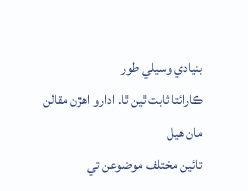بنيادي وسيلي طور
ڪارائتا ثابت ٿين ٿا. ادارو اهڙن مقالن مان هيل
تائين مختلف موضوعن تي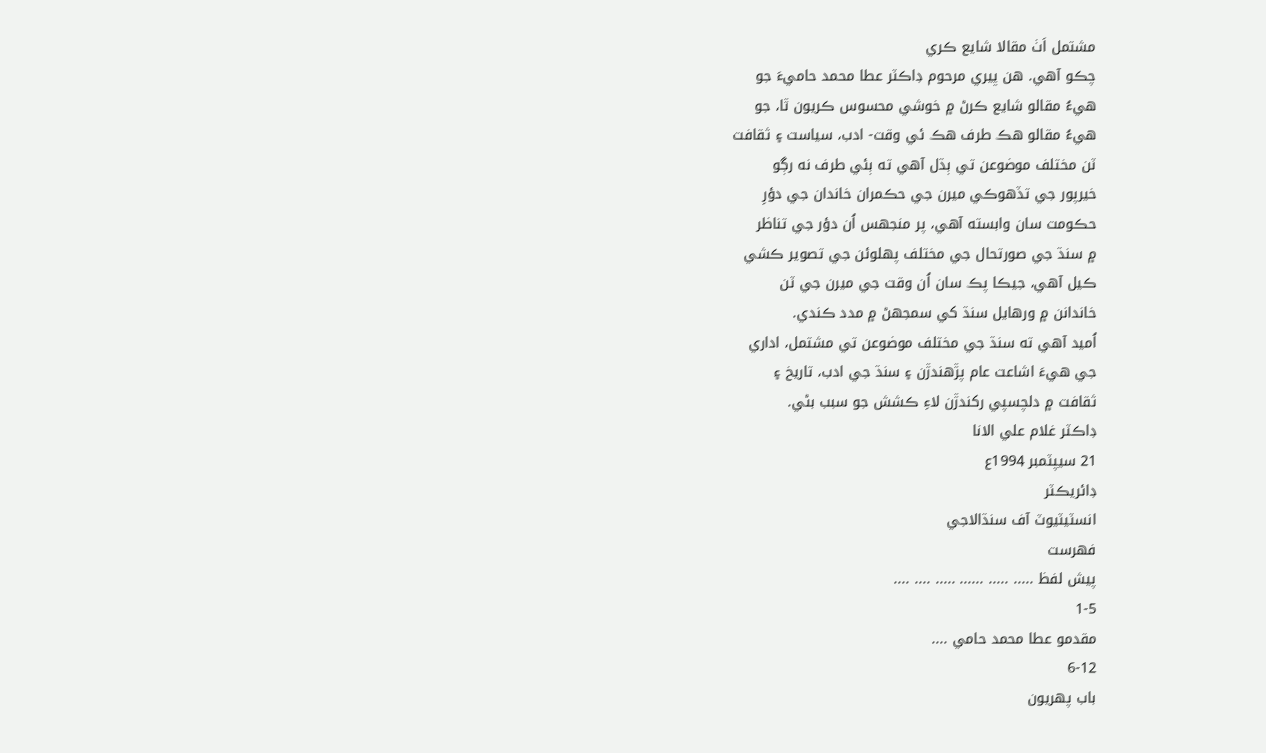مشتمل اَٺ مقالا شايع ڪري
چڪو آهي. هن ڀيري مرحوم ڊاڪٽر عطا محمد حاميءَ جو
هيءُ مقالو شايع ڪرڻ ۾ خوشي محسوس ڪريون ٿا، جو
هيءُ مقالو هڪ طرف هڪ ئي وقت- ادب، سياست ۽ ثقافت
ٽن مختلف موضوعن تي ٻڌل آهي ته ٻئي طرف نه رڳو
خيرپور جي تڏهوڪي ميرن جي حڪمران خاندان جي دؤرِ
حڪومت سان وابسته آهي، پر منجهس اُن دؤر جي تناظر
۾ سنڌ جي صورتحال جي مختلف پهلوئن جي تصوير ڪشي
ڪيل آهي، جيڪا پڪ سان اُن وقت جي ميرن جي ٽن
خاندانن ۾ ورهايل سنڌ کي سمجهڻ ۾ مدد ڪندي.
اُميد آهي ته سنڌ جي مختلف موضوعن تي مشتمل، اداري
جي هيءَ اشاعت عام پڙهندڙن ۽ سنڌ جي ادب، تاريخ ۽
ثقافت ۾ دلچسپي رکندڙن لاءِ ڪشش جو سبب بڻي.
ڊاڪٽر غلام علي الانا
21 سيپٽمبر 1994ع
ڊائريڪٽر
انسٽيٽيوٽ آف سنڌالاجي
فهرست
پيش لفظ ..... ..... ...... ..... .... ....
1-5
مقدمو عطا محمد حامي ....
6-12
باب پهريون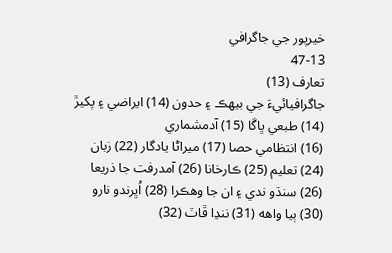خيرپور جي جاگرافي
47-13
تعارف (13)
جاگرافيائيءَ جي بيهڪ ۽ حدون (14) ايراضي ۽ پکيڙ
(14) طبعي ڀاڱا (15) آدمشماري
(16) انتظامي حصا (17) ميراڻا يادگار (22) زبان
(24) تعليم (25) ڪارخانا (26) آمدرفت جا ذريعا
(26) سنڌو ندي ۽ ان جا وهڪرا (28) اُڀرندو نارو
(30) ٻيا واهه (31) ننڍا ڦاٽ (32)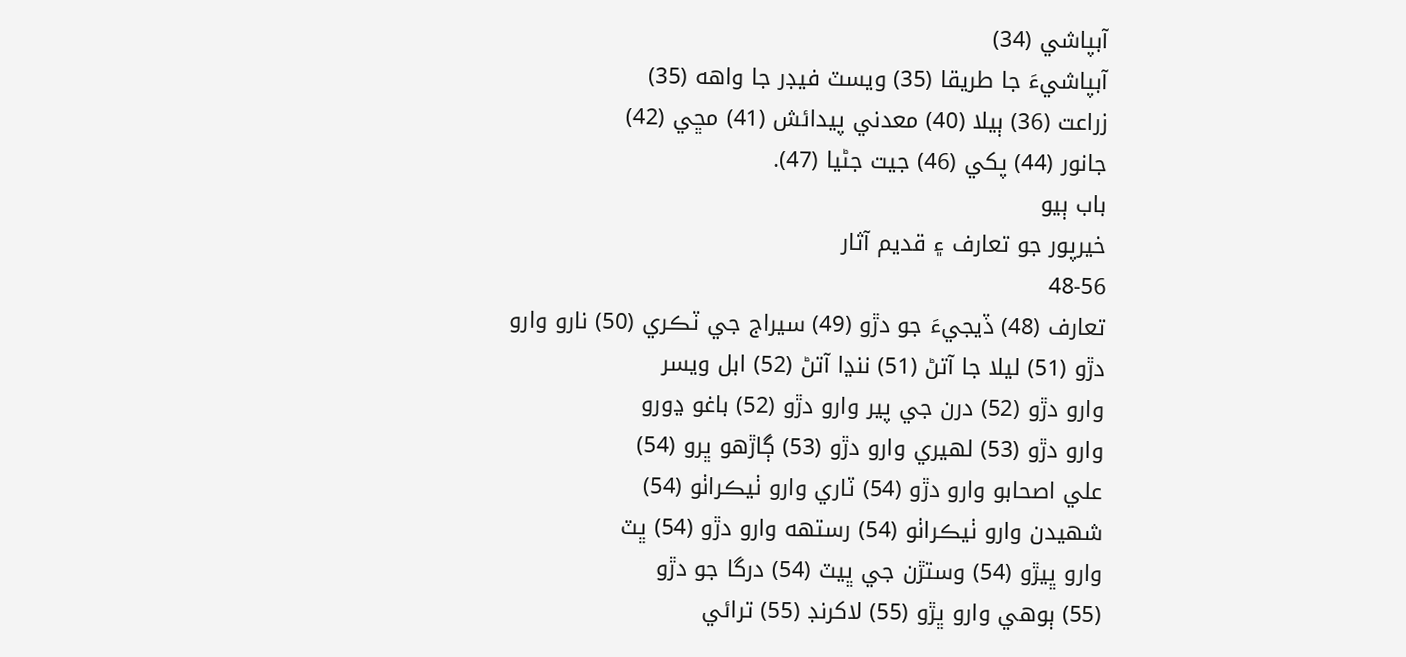آبپاشي (34)
آبپاشيءَ جا طريقا (35) ويسٽ فيڊر جا واهه (35)
زراعت (36) ٻيلا (40) معدني پيدائش (41) مڇي (42)
جانور (44) پکي (46) جيت جڻيا (47).
باب ٻيو
خيرپور جو تعارف ۽ قديم آثار
48-56
تعارف (48) ڏيجيءَ جو دڙو (49) سيراج جي ٽڪري (50) نارو وارو
دڙو (51) ليلا جا آتڻ (51) ننڍا آتڻ (52) ابل ويسر
وارو دڙو (52) درن جي پير وارو دڙو (52) باغو ڍورو
وارو دڙو (53) لهيري وارو دڙو (53) ڳاڙهو ڀرو (54)
علي اصحابو وارو دڙو (54) ٽاري وارو ٺيڪراٺو (54)
شهيدن وارو ٺيڪراٺو (54) رستهه وارو دڙو (54) ڀٽ
وارو ڀيڙو (54) وستڙن جي ڀيٽ (54) درگا جو دڙو
(55) ٻوهي وارو ڀڙو (55) لاکرنڊ (55) ترائي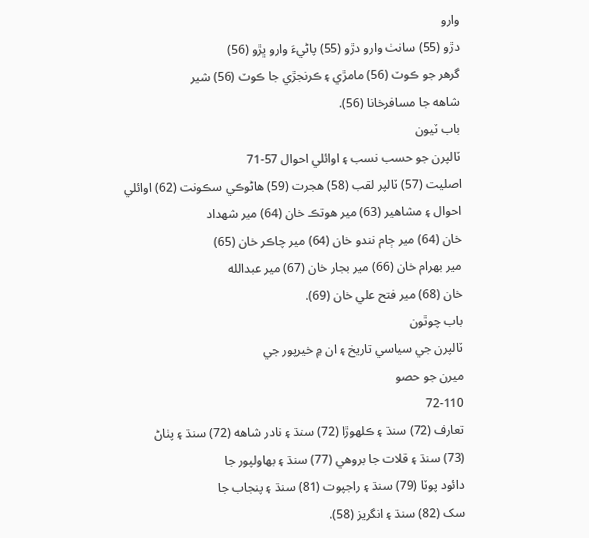وارو
دڙو (55) سانٺ وارو دڙو (55) پاڻيءَ وارو ڀڙو (56)
گرهر جو ڪوٽ (56) مامڙي ۽ ڪرنجڙي جا ڪوٽ (56) شير
شاهه جا مسافرخانا (56).
باب ٽيون
ٽالپرن جو حسب نسب ۽ اوائلي احوال 57-71
اصليت (57) ٽالپر لقب (58) هجرت (59) هاڻوڪي سڪونت (62) اوائلي
احوال ۽ مشاهير (63) مير هوتڪ خان (64) مير شهداد
خان (64) مير ڄام نندو خان (64) مير چاڪر خان (65)
مير بهرام خان (66) مير بجار خان (67) مير عبدالله
خان (68) مير فتح علي خان (69).
باب چوٿون
ٽالپرن جي سياسي تاريخ ۽ ان ۾ خيرپور جي
ميرن جو حصو
72-110
تعارف (72) سنڌ ۽ ڪلهوڙا (72) سنڌ ۽ نادر شاهه (72) سنڌ ۽ پٺاڻ
(73) سنڌ ۽ قلات جا بروهي (77) سنڌ ۽ بهاولپور جا
دائود پوٽا (79) سنڌ ۽ راجپوت (81) سنڌ ۽ پنجاب جا
سک (82) سنڌ ۽ انگريز (58).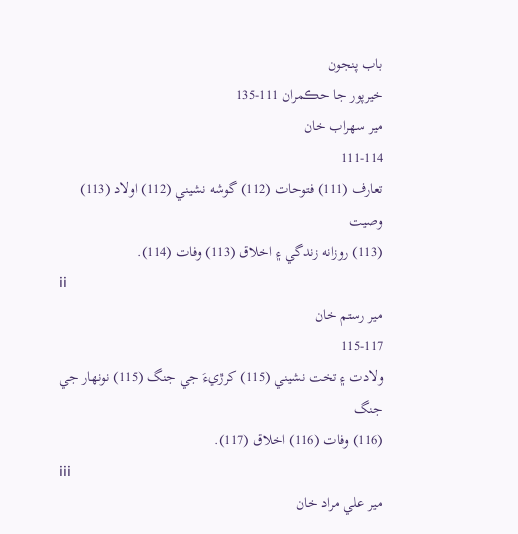باب پنجون
خيرپور جا حڪمران 111-135
مير سهراب خان
111-114
تعارف (111) فتوحات (112) گوشه نشيني (112) اولاد (113) وصيت
(113) روزانه زندگي ۽ اخلاق (113) وفات (114).
ii
مير رستم خان
115-117
ولادت ۽ تخت نشيني (115) کرڙيءَ جي جنگ (115) نونهار جي جنگ
(116) وفات (116) اخلاق (117).
iii
مير علي مراد خان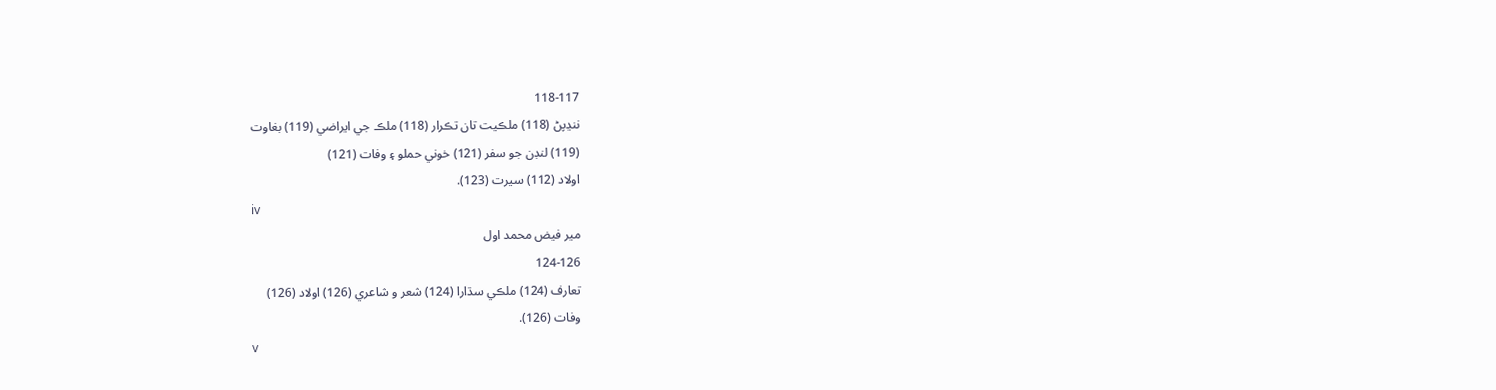118-117
ننڍپڻ (118) ملڪيت تان تڪرار (118) ملڪ جي ايراضي (119) بغاوت
(119) لنڊن جو سفر (121) خوني حملو ۽ وفات (121)
اولاد (112) سيرت (123).
iv
مير فيض محمد اول
124-126
تعارف (124) ملڪي سڌارا (124) شعر و شاعري (126) اولاد (126)
وفات (126).
v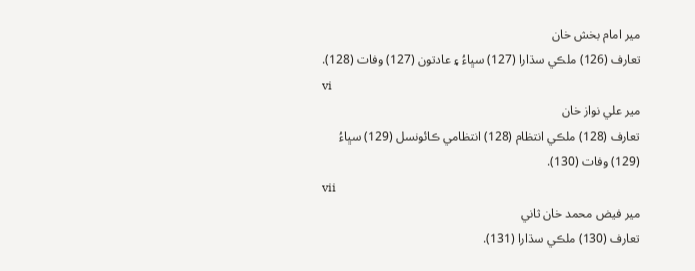مير امام بخش خان
تعارف (126) ملڪي سڌارا (127) سڀاءُ ۽ عادتون (127) وفات (128).
vi
مير علي نواز خان
تعارف (128) ملڪي انتظام (128) انتظامي ڪائونسل (129) سڀاءُ
(129) وفات (130).
vii
مير فيض محمد خان ثاني
تعارف (130) ملڪي سڌارا (131).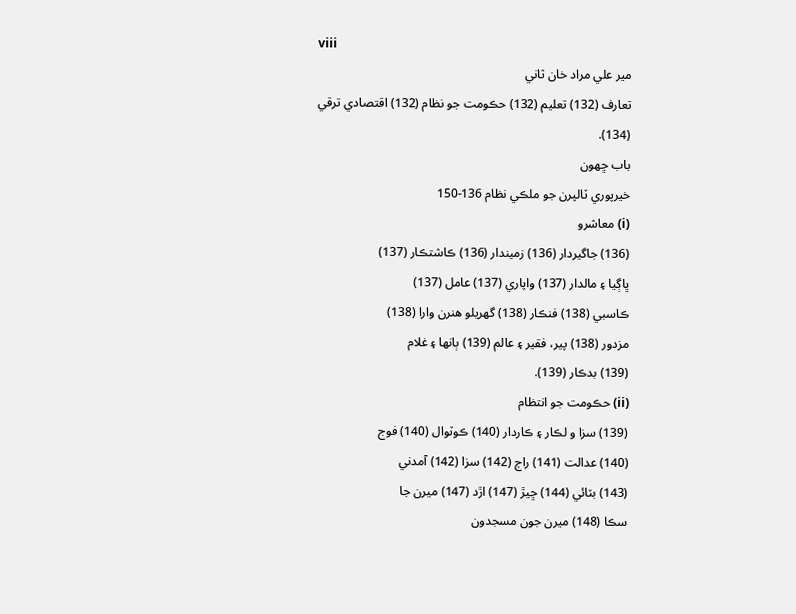viii
مير علي مراد خان ثاني
تعارف (132) تعليم (132) حڪومت جو نظام (132) اقتصادي ترقي
(134).
باب ڇهون
خيرپوري ٽالپرن جو ملڪي نظام 136-150
(i) معاشرو
(136) جاگيردار (136) زميندار (136) ڪاشتڪار (137)
ڀاڳيا ۽ مالدار (137) واپاري (137) عامل (137)
ڪاسبي (138) فنڪار (138) گهريلو هنرن وارا (138)
مزدور (138) پير، فقير ۽ عالم (139) ٻانها ۽ غلام
(139) بدڪار (139).
(ii) حڪومت جو انتظام
(139) سزا و لڪار ۽ ڪاردار (140) ڪوٽوال (140) فوج
(140) عدالت (141) راڄ (142) سزا (142) آمدني
(143) بٽائي (144) ڇيڙ (147) اڙد (147) ميرن جا
سڪا (148) ميرن جون مسجدون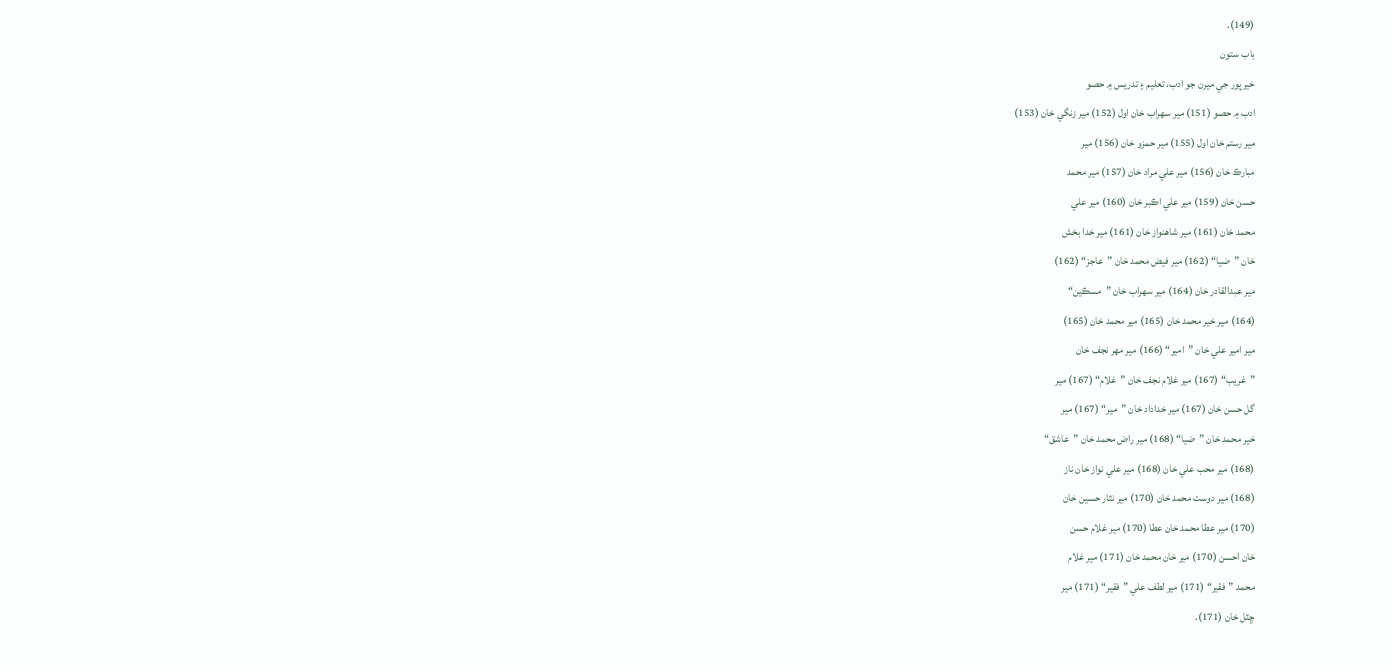(149).
باب ستون
خيرپور جي ميرن جو ادب، تعليم ۽ تدريس ۾ حصو
ادب ۾ حصو (151) مير سهراب خان اول (152) مير زنگي خان (153)
مير رستم خان اول (155) مير حمزو خان (156) مير
مبارڪ خان (156) مير علي مراد خان (157) مير محمد
حسن خان (159) مير علي اڪبر خان (160) مير علي
محمد خان (161) مير شاهنواز خان (161) مير خدا بخش
خان ”ضيا“ (162) مير فيض محمد خان ”عاجز“ (162)
مير عبدالقادر خان (164) مير سهراب خان ”مسڪين“
(164) مير خير محمد خان (165) مير محمد خان (165)
مير امير علي خان ”امير“ (166) مير مهر نجف خان
”غريب“ (167) مير غلام نجف خان ”غلام“ (167) مير
گل حسن خان (167) مير خداداد خان ”مير“ (167) مير
خير محمد خان ”ضيا“ (168) مير راض محمد خان ”عاشق“
(168) مير محب علي خان (168) مير علي نواز خان ناز
(168) مير دوست محمد خان (170) مير نثار حسين خان
(170) مير عطا محمد خان عطا (170) مير غلام حسن
خان احسن (170) مير خان محمد خان (171) مير غلام
محمد ”فقير“ (171) مير لطف علي ”فقير“ (171) مير
ڇٽل خان (171).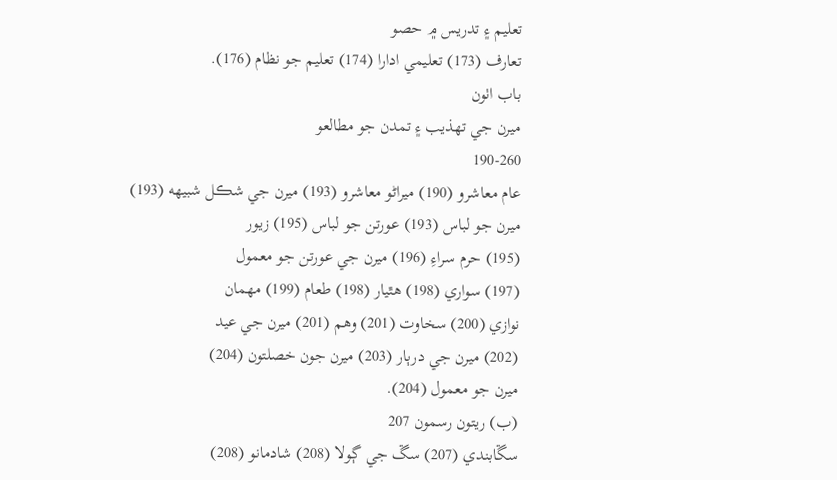تعليم ۽ تدريس ۾ حصو
تعارف (173) تعليمي ادارا (174) تعليم جو نظام (176).
باب اٺون
ميرن جي تهذيب ۽ تمدن جو مطالعو
190-260
عام معاشرو (190) ميراڻو معاشرو (193) ميرن جي شڪل شبيهه (193)
ميرن جو لباس (193) عورتن جو لباس (195) زيور
(195) حرم سراءِ (196) ميرن جي عورتن جو معمول
(197) سواري (198) هٿيار (198) طعام (199) مهمان
نوازي (200) سخاوت (201) وهم (201) ميرن جي عيد
(202) ميرن جي درٻار (203) ميرن جون خصلتون (204)
ميرن جو معمول (204).
(ب) ريتون رسمون 207
سڱابندي (207) سڱ جي ڳولا (208) شادمانو (208)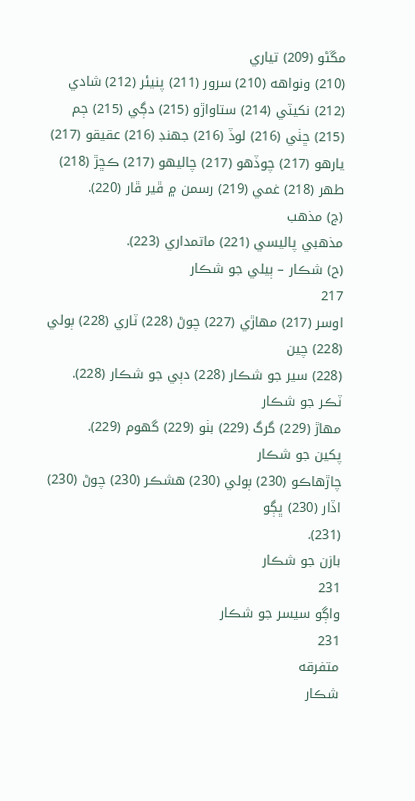مڱڻو (209) تياري
(210) ونواهه (210) سرور (211) پنيئر (212) شادي
(212) نکيٽي (214) ستاواڙو (215) دڳي (215) ڄم
(215) ڇٺي (216) لوڏ (216) جهنڊ (216) عقيقو (217)
يارهو (217) چوڏهو (217) چاليهو (217) ڪڇڙ (218)
طهر (218) غمي (219) رسمن ۾ ڦير ڦار (220).
(ج) مذهب
مذهبي پاليسي (221) ماتمداري (223).
(ح) شڪار – ٻيلي جو شڪار
217
اوسر (217) مهاڙي (227) چوڻ (228) ٽاري (228) ٻولي (228) چين
(228) سير جو شڪار (228) دٻي جو شڪار (228).
ٽڪر جو شڪار
مهاڙ (229) گرگ (229) بٺو (229) گهوم (229).
پکين جو شڪار
چاڙهاڪو (230) ٻولي (230) هشڪر (230) چوڻ (230) اڏار (230) ڀڳو
(231).
بازن جو شڪار
231
واڳو سيسر جو شڪار
231
متفرقه
شڪار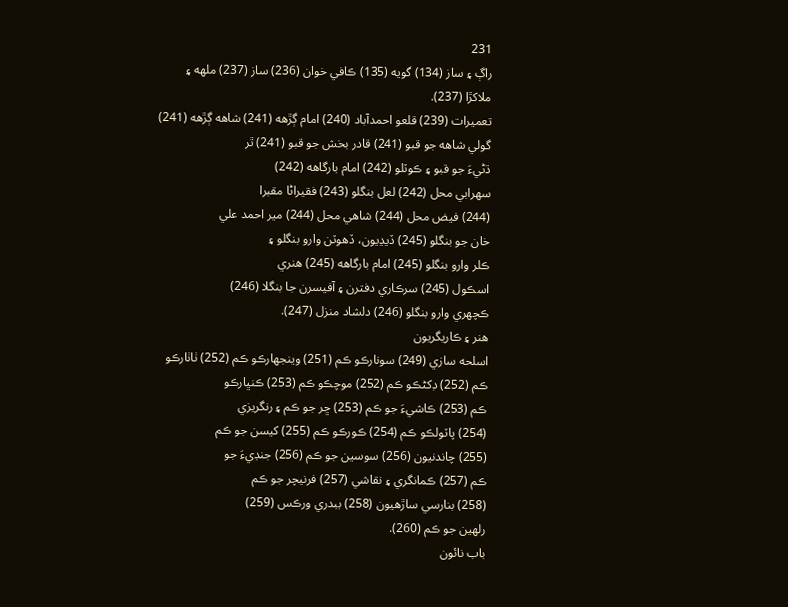231
راڳ ۽ ساز (134) گويه (135) ڪافي خوان (236) ساز (237) ملهه ۽
ملاکڙا (237).
تعميرات (239) قلعو احمدآباد (240) امام ڳڙهه (241) شاهه ڳڙهه (241)
گولي شاهه جو قبو (241) قادر بخش جو قبو (241) ٿر
ڌڻيءَ جو قبو ۽ ڪوٽلو (242) امام بارگاهه (242)
سهرابي محل (242) لعل بنگلو (243) فقيراڻا مقبرا
(244) فيض محل (244) شاهي محل (244) مير احمد علي
خان جو بنگلو (245) ڏيڍيون، ڏهوٽن وارو بنگلو ۽
ڪلر وارو بنگلو (245) امام بارگاهه (245) هنري
اسڪول (245) سرڪاري دفترن ۽ آفيسرن جا بنگلا (246)
ڪچهري وارو بنگلو (246) دلشاد منزل (247).
هنر ۽ ڪاريگريون
اسلحه سازي (249) سونارڪو ڪم (251) وينجهارڪو ڪم (252) ٺاٺارڪو
ڪم (252) ڊکڻڪو ڪم (252) موچڪو ڪم (253) ڪنڀارڪو
ڪم (253) ڪاشيءَ جو ڪم (253) ڇر جو ڪم ۽ رنگريزي
(254) پاٽولڪو ڪم (254) ڪورڪو ڪم (255) کيسن جو ڪم
(255) چاندنيون (256) سوسين جو ڪم (256) جنڊيءَ جو
ڪم (257) ڪمانگري ۽ نقاشي (257) فرنيچر جو ڪم
(258) بنارسي ساڙهيون (258) ببدري ورڪس (259)
رلهين جو ڪم (260).
باب نائون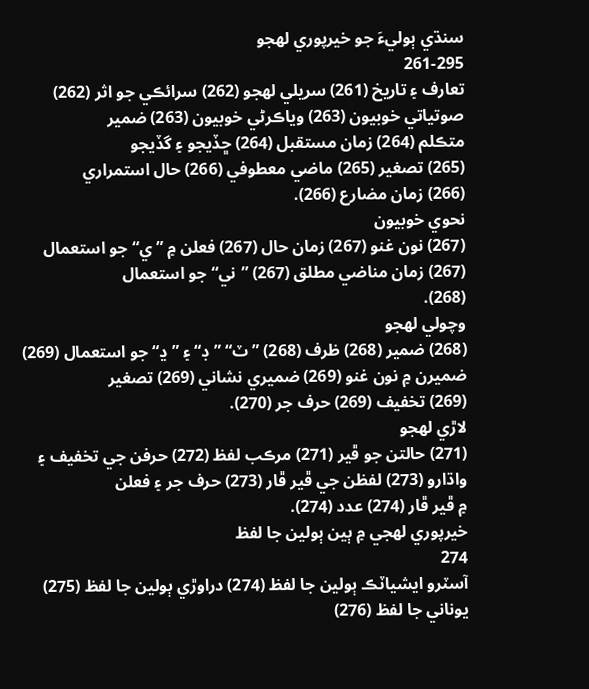سنڌي ٻوليءَ جو خيرپوري لهجو
261-295
تعارف ۽ تاريخ (261) سريلي لهجو (262) سرائڪي جو اثر (262)
صوتياتي خوبيون (263) وياڪرڻي خوبيون (263) ضمير
متڪلم (264) زمان مستقبل (264) ڇڏيجو ۽ گڏيجو
(265) تصغير (265) ماضي معطوفي (266) حال استمراري
(266) زمان مضارع (266).
نحوي خوبيون
(267) نون غنو (267) زمان حال (267) فعلن ۾ ”ي“ جو استعمال
(267) زمان مناضي مطلق (267) ”ني“ جو استعمال
(268).
وچولي لهجو
(268) ضمير (268) ظرف (268) ”ٽ“ ”ڊ“ ۽ ”ڍ“ جو استعمال (269)
ضميرن ۾ نون غنو (269) ضميري نشاني (269) تصغير
(269) تخفيف (269) حرف جر (270).
لاڙي لهجو
(271) حالتن جو ڦير (271) مرڪب لفظ (272) حرفن جي تخفيف ۽
واڌارو (273) لفظن جي ڦير ڦار (273) حرف جر ۽ فعلن
۾ ڦير ڦار (274) عدد (274).
خيرپوري لهجي ۾ ٻين ٻولين جا لفظ
274
آسٽرو ايشياٽڪ ٻولين جا لفظ (274) دراوڙي ٻولين جا لفظ (275)
يوناني جا لفظ (276)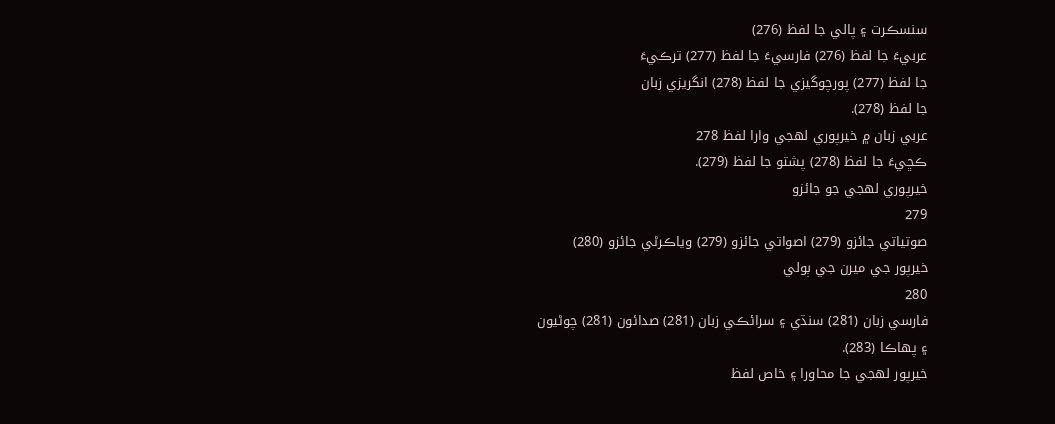سنسڪرت ۽ پالي جا لفظ (276)
عربيءَ جا لفظ (276) فارسيءَ جا لفظ (277) ترڪيءَ
جا لفظ (277) پورچوگيزي جا لفظ (278) انگريزي زبان
جا لفظ (278).
عربي زبان ۾ خيرپوري لهجي وارا لفظ 278
ڪڇيءَ جا لفظ (278) پشتو جا لفظ (279).
خيرپوري لهجي جو جائزو
279
صوتياتي جائزو (279) اصواتي جائزو (279) وياڪرڻي جائزو (280)
خيرپور جي ميرن جي ٻولي
280
فارسي زبان (281) سنڌي ۽ سرائڪي زبان (281) صدائون (281) چوڻيون
۽ پهاڪا (283).
خيرپور لهجي جا محاورا ۽ خاص لفظ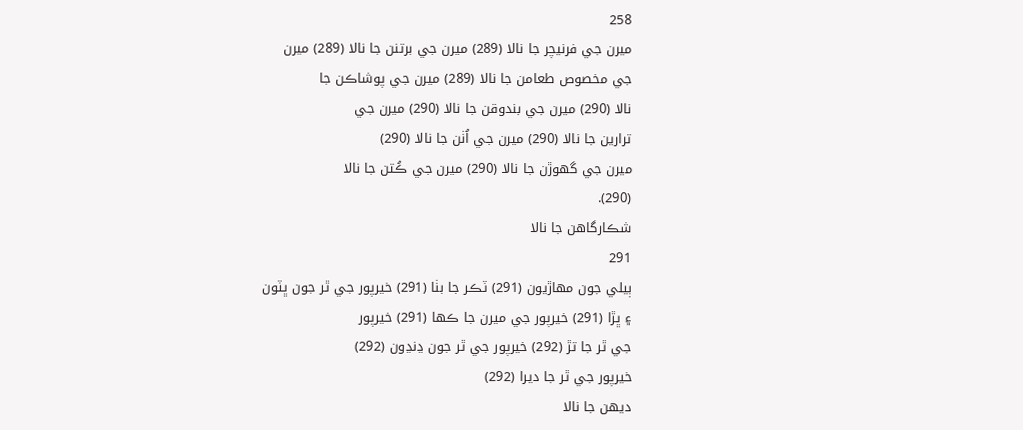258
ميرن جي فرنيچر جا نالا (289) ميرن جي برتنن جا نالا (289) ميرن
جي مخصوص طعامن جا نالا (289) ميرن جي پوشاڪن جا
نالا (290) ميرن جي بندوقن جا نالا (290) ميرن جي
ترارين جا نالا (290) ميرن جي اُٺن جا نالا (290)
ميرن جي گهوڙن جا نالا (290) ميرن جي ڪُتن جا نالا
(290).
شڪارگاهن جا نالا
291
ٻيلي جون مهاڙيون (291) ٽڪر جا بٺا (291) خيرپور جي ٿر جون ڀٽون
۽ ڀڙا (291) خيرپور جي ميرن جا ڪها (291) خيرپور
جي ٿر جا تڙ (292) خيرپور جي ٿر جون ڍنڍون (292)
خيرپور جي ٿر جا ديرا (292)
ديهن جا نالا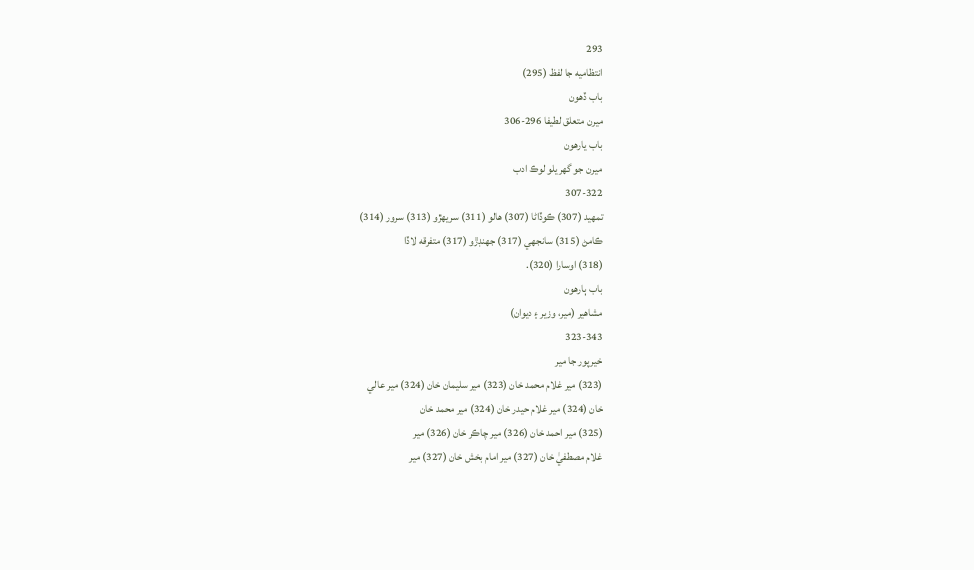293
انتظاميه جا لفظ (295)
باب ڏهون
ميرن متعلق لطيفا 296-306
باب يارهون
ميرن جو گهريلو لوڪ ادب
307-322
تمهيد (307) ڪوڏاڻا (307) هالو (311) سريهڙو (313) سرور (314)
ڪامڻ (315) سانجهي (317) جهنڊڙو (317) متفرقه لاڏا
(318) اوسارا (320).
باب ٻارهون
مشاهير (مير، وزير ۽ ديوان)
323-343
خيرپور جا مير
(323) مير غلام محمد خان (323) مير سليمان خان (324) مير عالي
خان (324) مير غلام حيدر خان (324) مير محمد خان
(325) مير احمد خان (326) مير چاڪر خان (326) مير
غلام مصطفيٰ خان (327) مير امام بخش خان (327) مير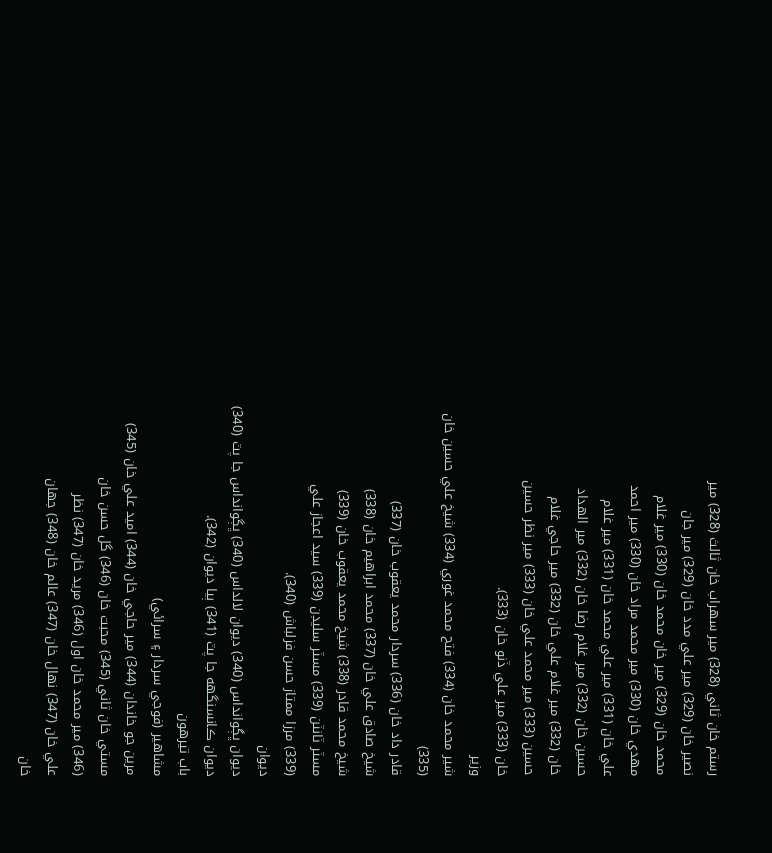رستم خان ثاني (328) مير سهراب خان ثالث (328) مير
نصير خان (329) مير علي مدد خان (329) مير جان
محمد خان (329) مير خان محمد خان (330) مير غلام
مهدي خان (330) مير محمد مراد خان (330) مير احمد
علي خان (331) مير علي محمد خان (331) مير غلام
حسين خان (332) مير غلام رضا خان (332) مير الهداد
خان (332) مير غلام علي خان (332) مير حاجي غلام
حسين (333) مير محمد علي خان (333) مير نظر حسين
خان (333) مير علي ڏنو خان (333).
وزير
شير محمد خان (334) فتح محمد غوري (334) شيخ علي حسين خان (335)
قادر داد خان (336) سردار محمد يعقوب خان (337)
شيخ صادق علي خان (337) محمد ابراهيم خان (338)
شيخ محمد قادر (338) شيخ محمد يعقوب خان (339)
مسٽر ٽانٽن (339) مسٽر سليڊن (339) سيد اعجاز علي
(339) مرزا ممتاز حسن فزلباش (340).
ديوان
ديوان ڀڳوانداس (340) ديوان لالداس (340) ڀڳوانداس جا پٽ (340)
ديوان ڪانسنگهه جا پٽ (341) ٻيا ديوان (342).
باب تيرهون
مشاهير (فوجي سردار ۽ سرائي)
مرين جو خاندان (344) مير حاجي خان (344) اميد علي خان (345)
مستي خان ثاني (345) محبت خان (346) گل حسن خان
(346) مير محمد خان اول (346) مريد خان (347) نظر
علي خان (347) نهال خان (347) عالم خان (348) جهان
خان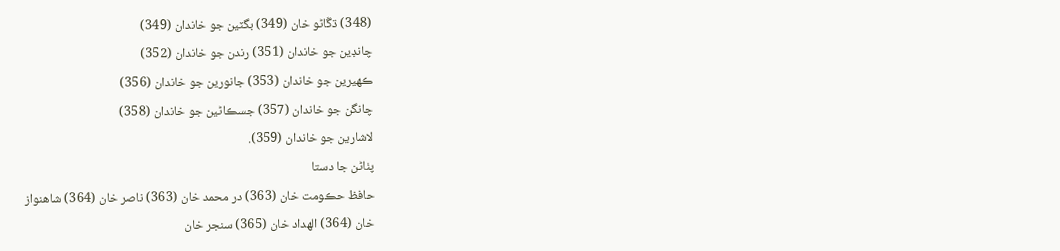(348) ڌڱاڻو خان (349) بگٽين جو خاندان (349)
چانڊين جو خاندان (351) رندن جو خاندان (352)
ڪهيرين جو خاندان (353) جانورين جو خاندان (356)
چانگن جو خاندان (357) جسڪاڻين جو خاندان (358)
لاشارين جو خاندان (359).
پٺاڻن جا دستا
حافظ حڪومت خان (363) در محمد خان (363) ناصر خان (364) شاهنواز
خان (364) الهداد خان (365) سنجر خان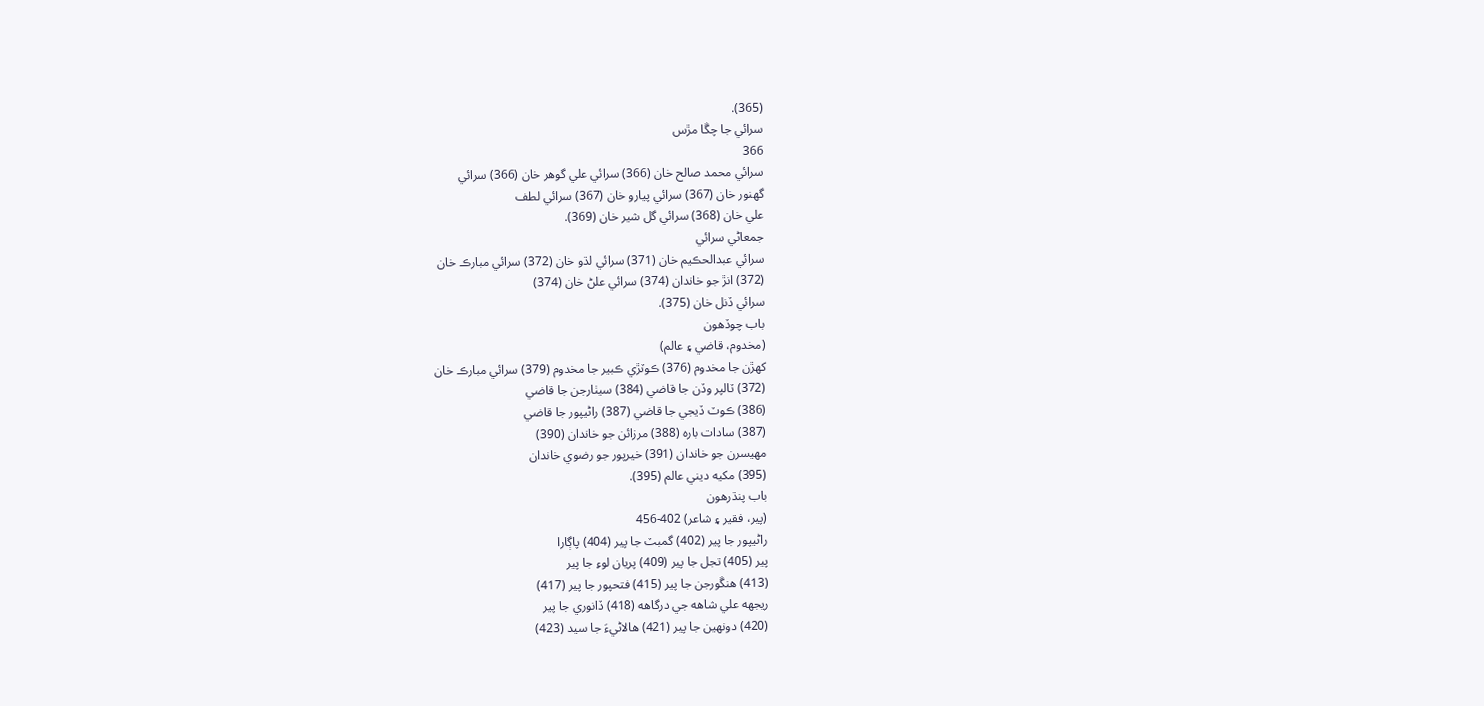(365).
سرائي جا چڱا مڙس
366
سرائي محمد صالح خان (366) سرائي علي گوهر خان (366) سرائي
گهنور خان (367) سرائي پيارو خان (367) سرائي لطف
علي خان (368) سرائي گل شير خان (369).
جمعاڻي سرائي
سرائي عبدالحڪيم خان (371) سرائي لڌو خان (372) سرائي مبارڪ خان
(372) انڙ جو خاندان (374) سرائي علڻ خان (374)
سرائي ڏنل خان (375).
باب چوڏهون
(مخدوم، قاضي ۽ عالم)
کهڙن جا مخدوم (376) ڪوٽڙي ڪبير جا مخدوم (379) سرائي مبارڪ خان
(372) ٽالپر وڏن جا قاضي (384) سيٺارجن جا قاضي
(386) ڪوٽ ڏيجي جا قاضي (387) راڻيپور جا قاضي
(387) سادات باره (388) مرزائن جو خاندان (390)
مهيسرن جو خاندان (391) خيرپور جو رضوي خاندان
(395) مکيه ديني عالم (395).
باب پنڌرهون
(پير، فقير ۽ شاعر) 402-456
راڻيپور جا پير (402) گمبٽ جا پير (404) پاڳارا
پير (405) تجل جا پير (409) پريان لوءِ جا پير
(413) هنڱورجن جا پير (415) فتحپور جا پير (417)
ريجهه علي شاهه جي درگاهه (418) ڏانوري جا پير
(420) دونهين جا پير (421) هالاڻيءَ جا سيد (423)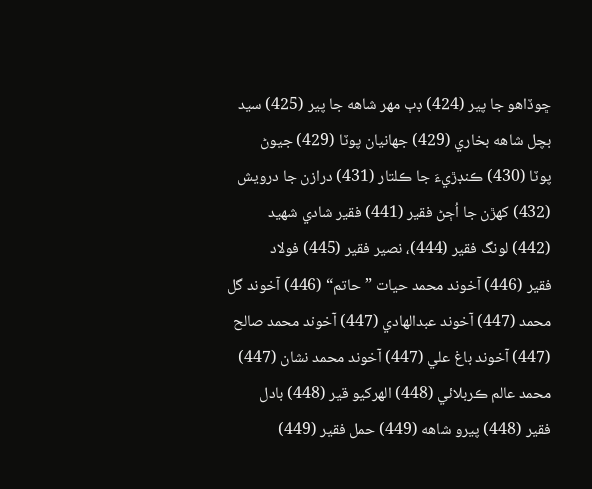ڇوڏاهو جا پير (424) ڊٻ مهر شاهه جا پير (425) سيد
بچل شاهه بخاري (429) جهانيان پوٽا (429) جيوڻ
پوٽا (430) ڪنڊڙيءَ جا ڪلتار (431) درازن جا درويش
(432) کهڙن جا اُڄڻ فقير (441) فقير شادي شهيد
(442) لونگ فقير (444)، نصير فقير (445) فولاد
فقير (446) آخوند محمد حيات ”حاتم“ (446) آخوند گل
محمد (447) آخوند عبدالهادي (447) آخوند محمد صالح
(447) آخوند باغ علي (447) آخوند محمد نشان (447)
محمد عالم ڪربلائي (448) الهرکيو قير (448) بادل
فقير (448) پيرو شاهه (449) حمل فقير (449)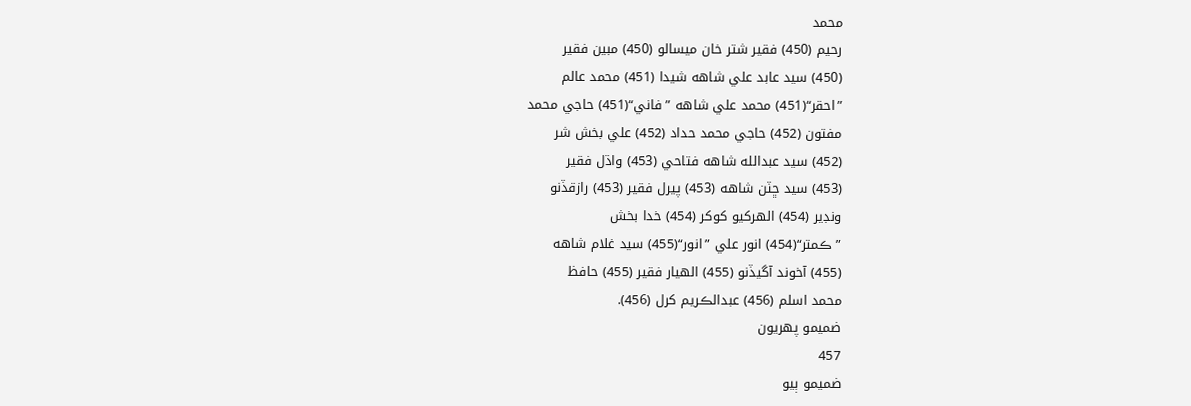محمد
رحيم (450) فقير شتر خان ميسالو (450) مبين فقير
(450) سيد عابد علي شاهه شيدا (451) محمد عالم
”احقر“(451) محمد علي شاهه ”فاني“(451) حاجي محمد
مفتون (452) حاجي محمد حداد (452) علي بخش شر
(452) سيد عبدالله شاهه فتاحي (453) واڌل فقير
(453) سيد ڇٽن شاهه (453) پيرل فقير (453) رازقڏنو
ونڊير (454) الهرکيو کوکر (454) خدا بخش
”ڪمتر“(454) انور علي ”انور“(455) سيد غلام شاهه
(455) آخوند آگيڏنو (455) الهيار فقير (455) حافظ
محمد اسلم (456) عبدالڪريم کرل (456).
ضميمو پهريون
457
ضميمو ٻيو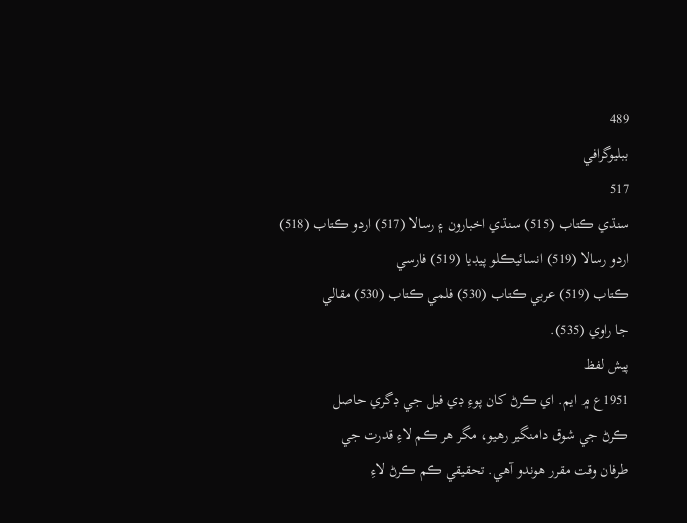489
ببليوگرافي
517
سنڌي ڪتاب (515) سنڌي اخبارون ۽ رسالا (517) اردو ڪتاب (518)
اردو رسالا (519) انسائيڪلو پيڊيا (519) فارسي
ڪتاب (519) عربي ڪتاب (530) فلمي ڪتاب (530) مقالي
جا راوي (535).
پيش لفظ
1951ع ۾ ايم. اي ڪرڻ کان پوءِ ڊي فيل جي ڊگري حاصل
ڪرڻ جي شوق دامنگير رهيو، مگر هر ڪم لاءِ قدرت جي
طرفان وقت مقرر هوندو آهي. تحقيقي ڪم ڪرڻ لاءِ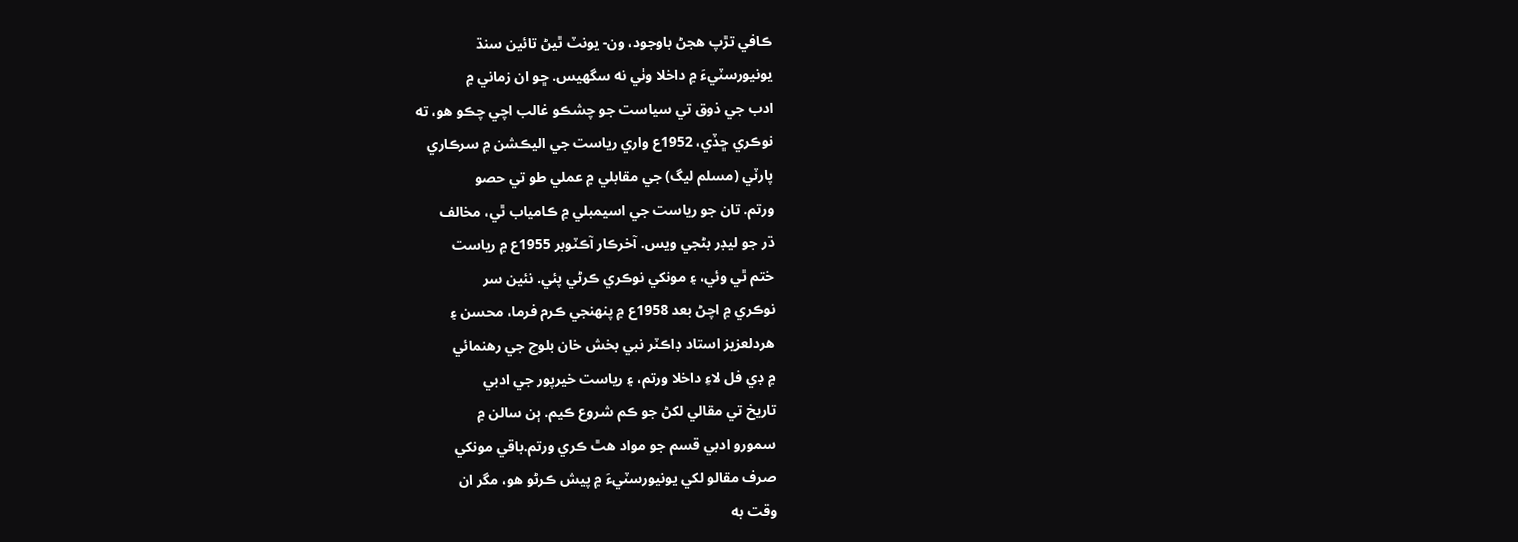ڪافي تڙپ هجڻ باوجود، ون- يونٽ ٿيڻ تائين سنڌ
يونيورسٽيءَ ۾ داخلا وٺي نه سگهيس. ڇو ان زماني ۾
ادب جي ذوق تي سياست جو چشڪو غالب اچي چڪو هو، ته
نوڪري ڇڏي، 1952ع واري رياست جي اليڪشن ۾ سرڪاري
پارٽي (مسلم ليگ) جي مقابلي ۾ عملي طو تي حصو
ورتم. تان جو رياست جي اسيمبلي ۾ ڪامياب ٿي، مخالف
ڌر جو ليڊر بڻجي ويس. آخرڪار آڪٽوبر 1955ع ۾ رياست
ختم ٿي وئي، ۽ مونکي نوڪري ڪرڻي پئي. نئين سر
نوڪري ۾ اچڻ بعد 1958ع ۾ پنهنجي ڪرم فرما، محسن ۽
هردلعزيز استاد ڊاڪٽر نبي بخش خان بلوچ جي رهنمائي
۾ ڊي فل لاءِ داخلا ورتم، ۽ رياست خيرپور جي ادبي
تاريخ تي مقالي لکڻ جو ڪم شروع ڪيم. ٻن سالن ۾
سمورو ادبي قسم جو مواد هٿ ڪري ورتم.باقي مونکي
صرف مقالو لکي يونيورسٽيءَ ۾ پيش ڪرڻو هو، مگر ان
وقت به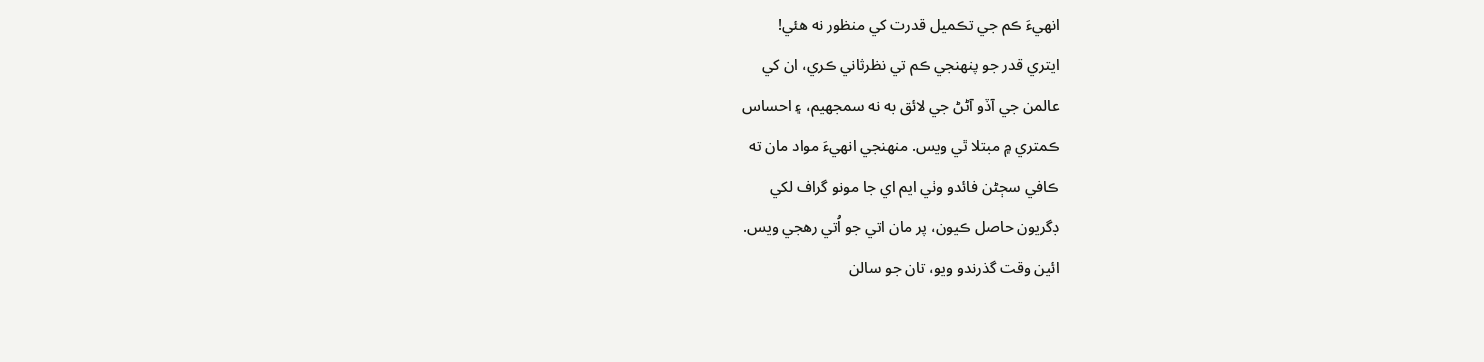انهيءَ ڪم جي تڪميل قدرت کي منظور نه هئي!
ايتري قدر جو پنهنجي ڪم تي نظرثاني ڪري، ان کي
عالمن جي آڏو آڻڻ جي لائق به نه سمجهيم، ۽ احساس
ڪمتري ۾ مبتلا ٿي ويس. منهنجي انهيءَ مواد مان ته
ڪافي سڄڻن فائدو وٺي ايم اي جا مونو گراف لکي
ڊگريون حاصل ڪيون، پر مان اتي جو اُتي رهجي ويس.
ائين وقت گذرندو ويو، تان جو سالن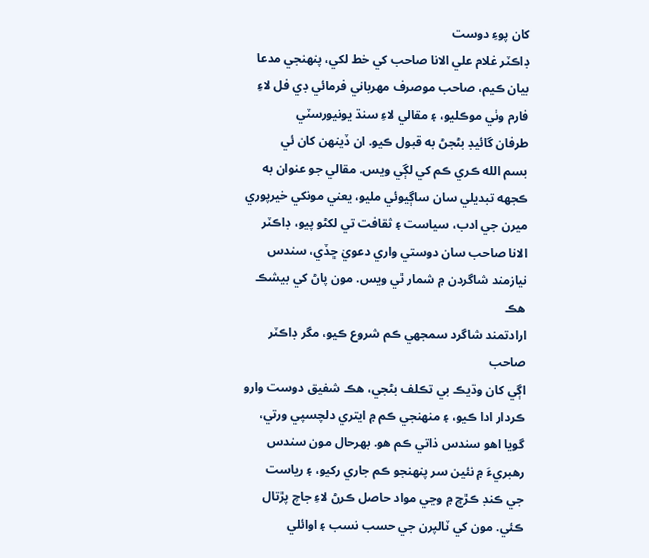کان پوءِ دوست
ڊاڪٽر غلام علي الانا صاحب کي خط لکي، پنهنجي مدعا
بيان ڪيم، صاحب موصرف مهرباني فرمائي ڊي فل لاءِ
فارم وٺي موڪليو، ۽ مقالي لاءِ سنڌ يونيورسٽي
طرفان گائيڊ بڻجڻ به قبول ڪيو. ان ڏينهن کان ئي
بسم الله ڪري ڪم کي لڳي ويس. مقالي جو عنوان به
ڪجهه تبديلي سان ساڳيوئي مليو، يعني مونکي خيرپوري
ميرن جي ادب، سياست ۽ ثقافت تي لکڻو پيو، ڊاڪٽر
الانا صاحب سان دوستي واري دعويٰ ڇڏي، سندس
نيازمند شاگردن ۾ شمار ٿي ويس. مون پاڻ کي بيشڪ هڪ
ارادتمند شاگرد سمجهي ڪم شروع ڪيو، مگر ڊاڪٽر صاحب
اڳي کان وڌيڪ بي تڪلف بڻجي، هڪ شفيق دوست وارو
ڪردار ادا ڪيو، ۽ منهنجي ڪم ۾ ايتري دلچسپي ورتي،
گويا اهو سندس ذاتي ڪم هو. بهرحال مون سندس
رهبريءَ ۾ نئين سر پنهنجو ڪم جاري رکيو، ۽ رياست
جي ڪنڊ ڪڙڇ ۾ وڃي مواد حاصل ڪرڻ لاءِ جاچ پڙتال
ڪئي. مون کي ٽالپرن جي حسب نسب ۽ اوائلي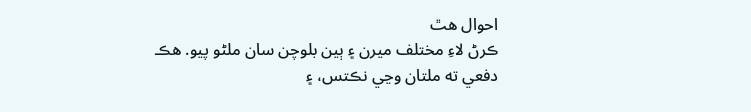احوال هٿ
ڪرڻ لاءِ مختلف ميرن ۽ ٻين بلوچن سان ملڻو پيو. هڪ
دفعي ته ملتان وڃي نڪتس، ۽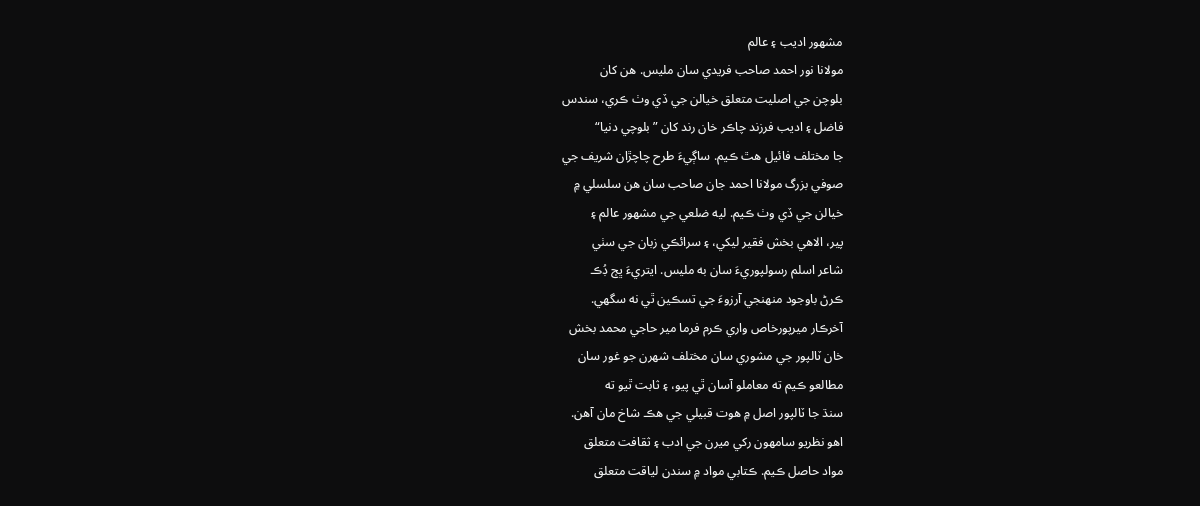مشهور اديب ۽ عالم
مولانا نور احمد صاحب فريدي سان مليس. هن کان
بلوچن جي اصليت متعلق خيالن جي ڏي وٺ ڪري، سندس
فاضل ۽ اديب فرزند چاڪر خان رند کان ”بلوچي دنيا“
جا مختلف فائيل هٿ ڪيم. ساڳيءَ طرح چاچڙان شريف جي
صوفي بزرگ مولانا احمد جان صاحب سان هن سلسلي ۾
خيالن جي ڏي وٺ ڪيم. ليه ضلعي جي مشهور عالم ۽
پير، الاهي بخش فقير ليکي، ۽ سرائڪي زبان جي سٺي
شاعر اسلم رسولپوريءَ سان به مليس. ايتريءَ ڀڄ ڊُڪ
ڪرڻ باوجود منهنجي آرزوءَ جي تسڪين ٿي نه سگهي.
آخرڪار ميرپورخاص واري ڪرم فرما مير حاجي محمد بخش
خان ٽالپور جي مشوري سان مختلف شهرن جو غور سان
مطالعو ڪيم ته معاملو آسان ٿي پيو، ۽ ثابت ٿيو ته
سنڌ جا ٽالپور اصل ۾ هوت قبيلي جي هڪ شاخ مان آهن.
اهو نظريو سامهون رکي ميرن جي ادب ۽ ثقافت متعلق
مواد حاصل ڪيم. ڪتابي مواد ۾ سندن لياقت متعلق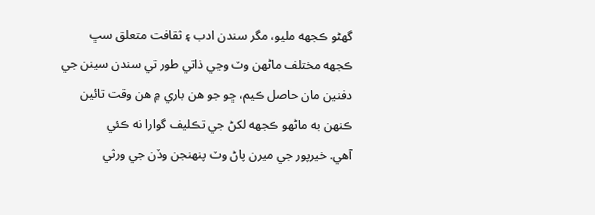گهڻو ڪجهه مليو، مگر سندن ادب ۽ ثقافت متعلق سڀ
ڪجهه مختلف ماڻهن وٽ وڃي ذاتي طور تي سندن سينن جي
دفنين مان حاصل ڪيم، ڇو جو هن باري ۾ هن وقت تائين
ڪنهن به ماڻهو ڪجهه لکڻ جي تڪليف گوارا نه ڪئي
آهي. خيرپور جي ميرن پاڻ وٽ پنهنجن وڏن جي ورثي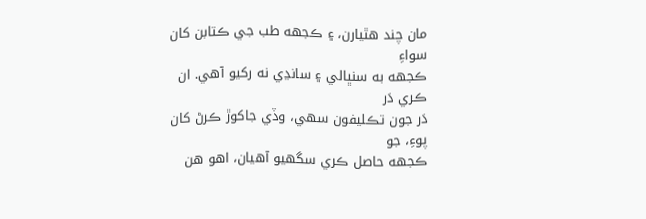مان چند هٿيارن، ۽ ڪجهه طب جي ڪتابن کان سواءِ
ڪجهه به سنڀالي ۽ سانڍي نه رکيو آهي. ان ڪري دَر
دَر جون تڪليفون سهي، وڏي جاکوڙ ڪرڻ کان پوءِ، جو
ڪجهه حاصل ڪري سگهيو آهيان، اهو هن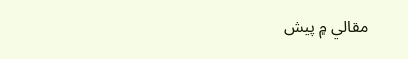مقالي ۾ پيش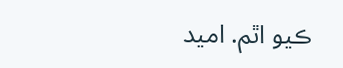ڪيو اٿم. اميد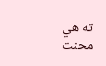ته هي محنت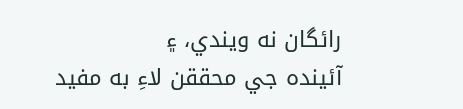رائگان نه ويندي، ۽
آئينده جي محققن لاءِ به مفيد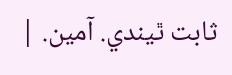ثابت ٿيندي. آمين. |